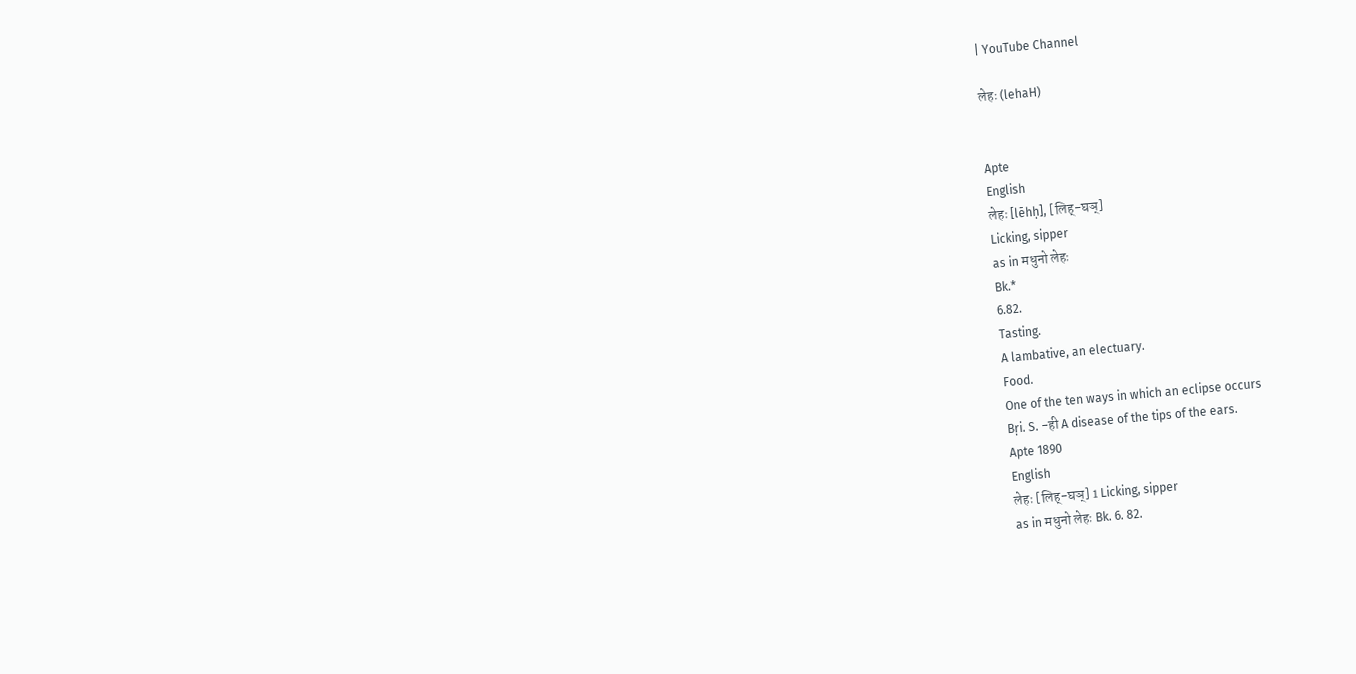| YouTube Channel

लेहः (lehaH)


Apte
English
लेहः [lēhḥ], [लिह्-घञ्]
Licking, sipper
as in मधुनो लेहः
Bk.*
6.82.
Tasting.
A lambative, an electuary.
Food.
One of the ten ways in which an eclipse occurs
Bṛi. S. -ही A disease of the tips of the ears.
Apte 1890
English
लेहः [लिह्-घञ्] 1 Licking, sipper
as in मधुनो लेहः Bk. 6. 82.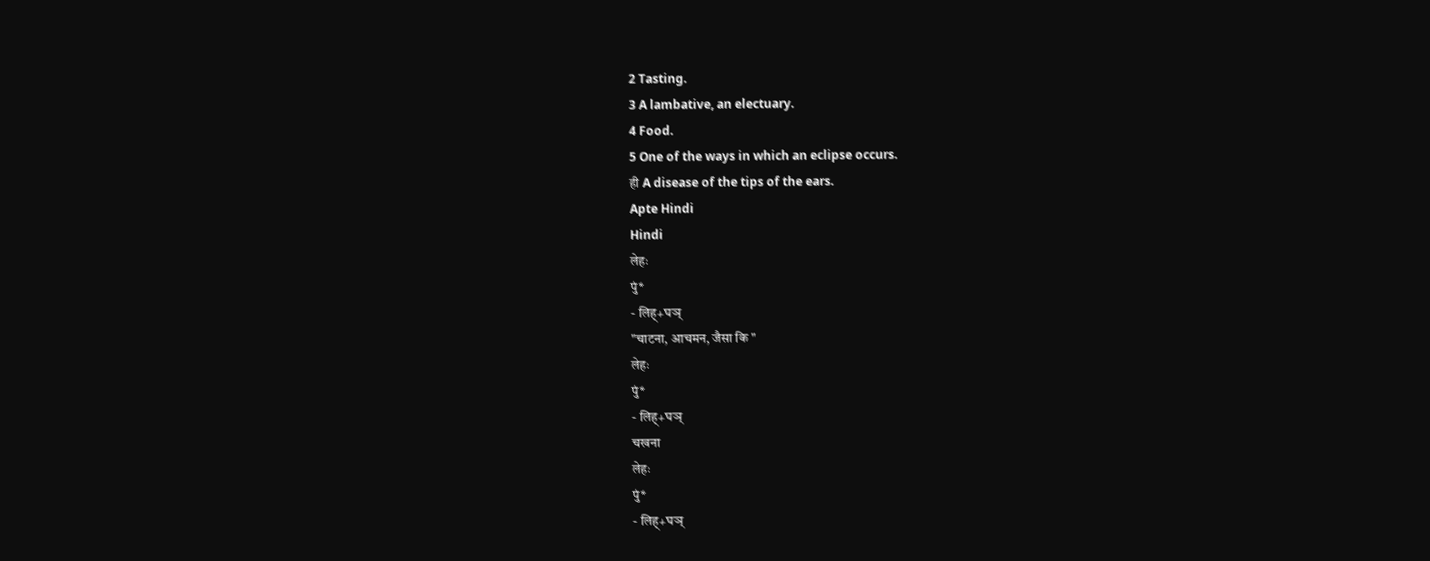2 Tasting.
3 A lambative, an electuary.
4 Food.
5 One of the ways in which an eclipse occurs.
ही A disease of the tips of the ears.
Apte Hindi
Hindi
लेहः
पुं*
- लिह्+घञ्
"चाटना, आचमन, जैसा कि "
लेहः
पुं*
- लिह्+घञ्
चखना
लेहः
पुं*
- लिह्+घञ्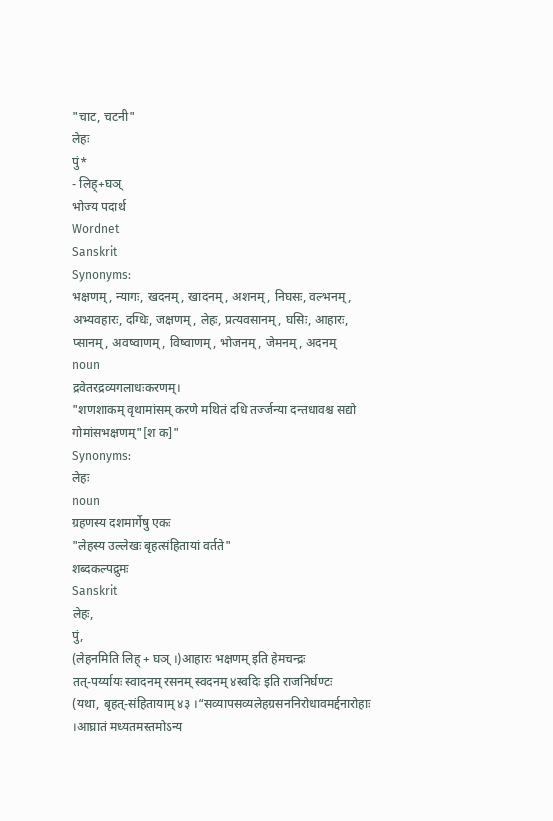"चाट, चटनी"
लेहः
पुं*
- लिह्+घञ्
भोज्य पदार्थ
Wordnet
Sanskrit
Synonyms:
भक्षणम्, न्यागः, खदनम्, खादनम्, अशनम्, निघसः, वल्भनम्, अभ्यवहारः, दग्धिः, जक्षणम्, लेहः, प्रत्यवसानम्, घसिः, आहारः, प्सानम्, अवष्वाणम्, विष्वाणम्, भोजनम्, जेमनम्, अदनम्
noun
द्रवेतरद्रव्यगलाधःकरणम्।
"शणशाकम् वृथामांसम् करणे मथितं दधि तर्ज्जन्या दन्तधावश्च सद्यो गोमांसभक्षणम्"[श क]"
Synonyms:
लेहः
noun
ग्रहणस्य दशमार्गेषु एकः
"लेहस्य उल्लेखः बृहत्संहितायां वर्तते"
शब्दकल्पद्रुमः
Sanskrit
लेहः,
पुं,
(लेहनमिति लिह् + घञ् ।)आहारः भक्षणम् इति हेमचन्द्रः
तत्-पर्य्यायः स्वादनम् रसनम् स्वदनम् ४स्वदिः इति राजनिर्घण्टः
(यथा, बृहत्-संहितायाम् ४३ ।“सव्यापसव्यलेहग्रसननिरोधावमर्द्दनारोहाः ।आघ्रातं मध्यतमस्तमोऽन्य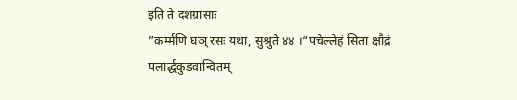इति ते दशग्रासाः
”कर्म्मणि घञ् रसः यथा, सुश्रुते ४४ ।“पचेल्लेहं सिता क्षौद्रं पलार्द्धकुडवान्वितम्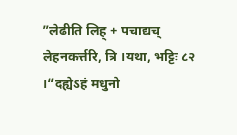”लेढीति लिह् + पचाद्यच् लेहनकर्त्तरि, त्रि ।यथा, भट्टिः ८२ ।“दह्येऽहं मधुनो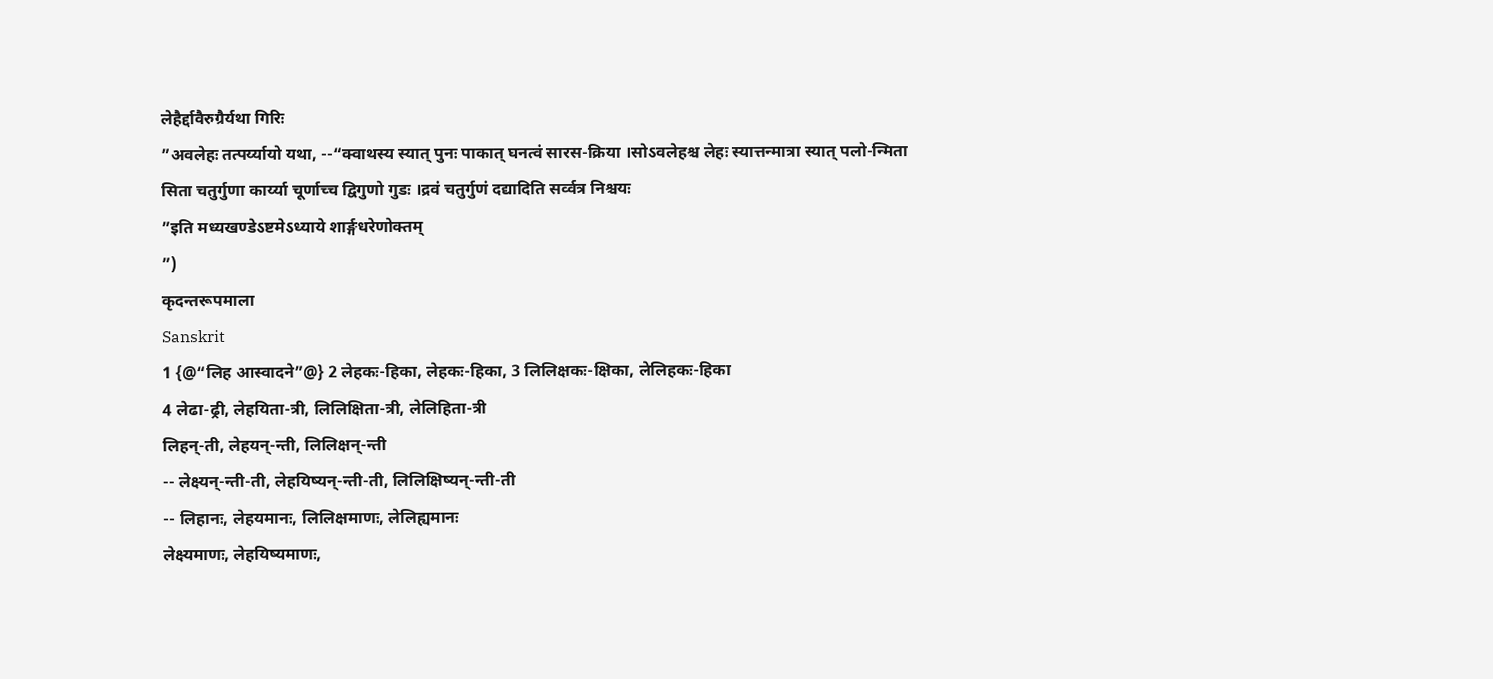लेहैर्द्दावैरुग्रैर्यथा गिरिः
”अवलेहः तत्पर्य्यायो यथा, --“क्वाथस्य स्यात् पुनः पाकात् घनत्वं सारस-क्रिया ।सोऽवलेहश्च लेहः स्यात्तन्मात्रा स्यात् पलो-न्मिता
सिता चतुर्गुणा कार्य्या चूर्णाच्च द्विगुणो गुडः ।द्रवं चतुर्गुणं दद्यादिति सर्व्वत्र निश्चयः
”इति मध्यखण्डेऽष्टमेऽध्याये शार्ङ्गधरेणोक्तम्
”)
कृदन्तरूपमाला
Sanskrit
1 {@“लिह आस्वादने”@} 2 लेहकः-हिका, लेहकः-हिका, 3 लिलिक्षकः-क्षिका, लेलिहकः-हिका
4 लेढा-ढ्री, लेहयिता-त्री, लिलिक्षिता-त्री, लेलिहिता-त्री
लिहन्-ती, लेहयन्-न्ती, लिलिक्षन्-न्ती
-- लेक्ष्यन्-न्ती-ती, लेहयिष्यन्-न्ती-ती, लिलिक्षिष्यन्-न्ती-ती
-- लिहानः, लेहयमानः, लिलिक्षमाणः, लेलिह्यमानः
लेक्ष्यमाणः, लेहयिष्यमाणः,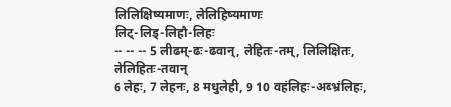लिलिक्षिष्यमाणः, लेलिहिष्यमाणः
लिट्-लिड्-लिहौ-लिहः
-- -- -- 5 लीढम्-ढः-ढवान्, लेहितः-तम्, लिलिक्षितः, लेलिहितः-तवान्
6 लेहः, 7 लेहनः, 8 मधुलेही, 9 10 वहंलिहः-अब्भ्रंलिहः,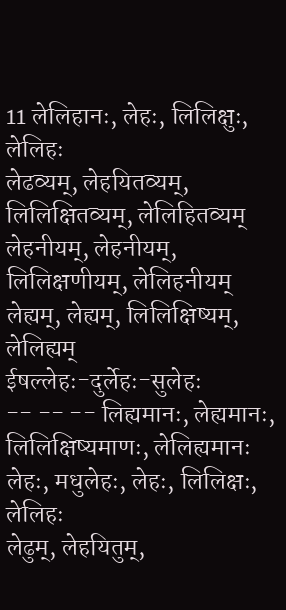11 लेलिहानः, लेहः, लिलिक्षुः, लेलिहः
लेढव्यम्, लेहयितव्यम्, लिलिक्षितव्यम्, लेलिहितव्यम्
लेहनीयम्, लेहनीयम्, लिलिक्षणीयम्, लेलिहनीयम्
लेह्यम्, लेह्यम्, लिलिक्षिष्यम्, लेलिह्यम्
ईषल्लेहः-दुर्लेहः-सुलेहः
-- -- -- लिह्यमानः, लेह्यमानः, लिलिक्षिष्यमाणः, लेलिह्यमानः
लेहः, मधुलेहः, लेहः, लिलिक्षः, लेलिहः
लेढुम्, लेहयितुम्,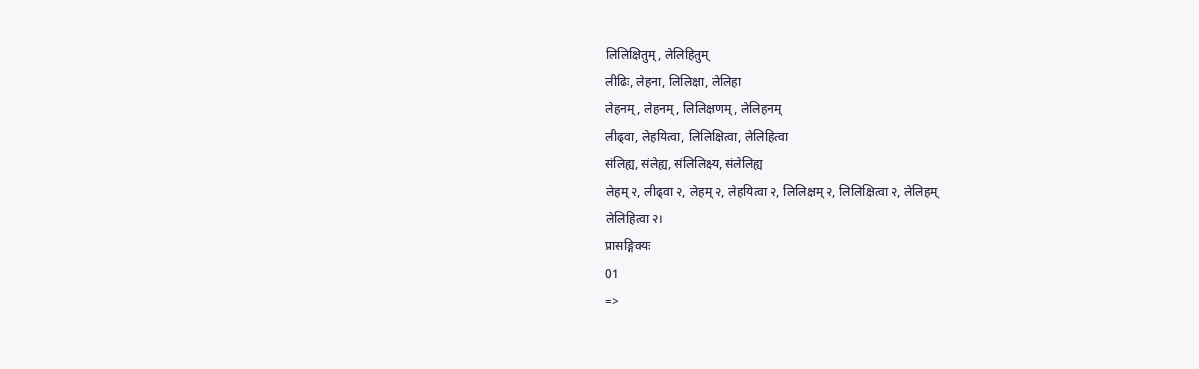लिलिक्षितुम्, लेलिहितुम्
लीढिः, लेहना, लिलिक्षा, लेलिहा
लेहनम्, लेहनम्, लिलिक्षणम्, लेलिहनम्
लीढ्वा, लेहयित्वा, लिलिक्षित्वा, लेलिहित्वा
संलिह्य, संलेह्य, संलिलिक्ष्य, संलेलिह्य
लेहम् २, लीढ्वा २, लेहम् २, लेहयित्वा २, लिलिक्षम् २, लिलिक्षित्वा २, लेलिहम्
लेलिहित्वा २।
प्रासङ्गिक्यः
01
=>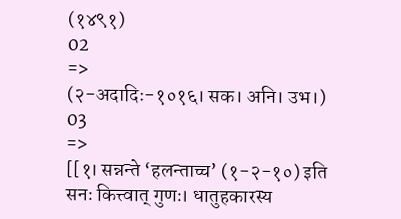(१४९१)
02
=>
(२-अदादिः-१०१६। सक। अनि। उभ।)
03
=>
[[१। सन्नन्ते ‘हलन्ताच्च’ (१-२-१०) इति सनः कित्त्वात् गुणः। धातुहकारस्य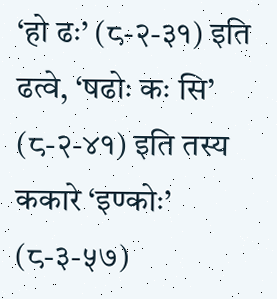‘हो ढः’ (८-२-३१) इति ढत्वे, ‘षढोः कः सि’ (८-२-४१) इति तस्य ककारे ‘इण्कोः’ (८-३-५७)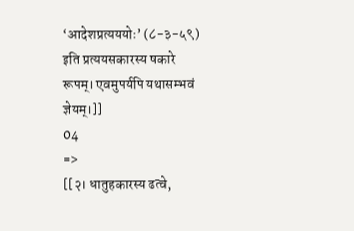‘आदेशप्रत्यययोः’ (८-३-५९) इति प्रत्ययसकारस्य षकारे रूपम्। एवमुपर्यपि यथासम्भवं ज्ञेयम्।]]
04
=>
[[२। धातुहकारस्य ढत्वे,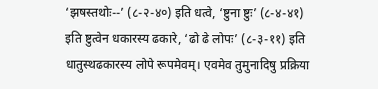‘झषस्तथोः--’ (८-२-४०) इति धत्वे, ‘ष्टुना ष्टुः’ (८-४-४१) इति ष्टुत्वेन धकारस्य ढकारे, ‘ढो ढे लोपः’ (८-३-११) इति धातुस्थढकारस्य लोपे रूपमेवम्। एवमेव तुमुनादिषु प्रक्रिया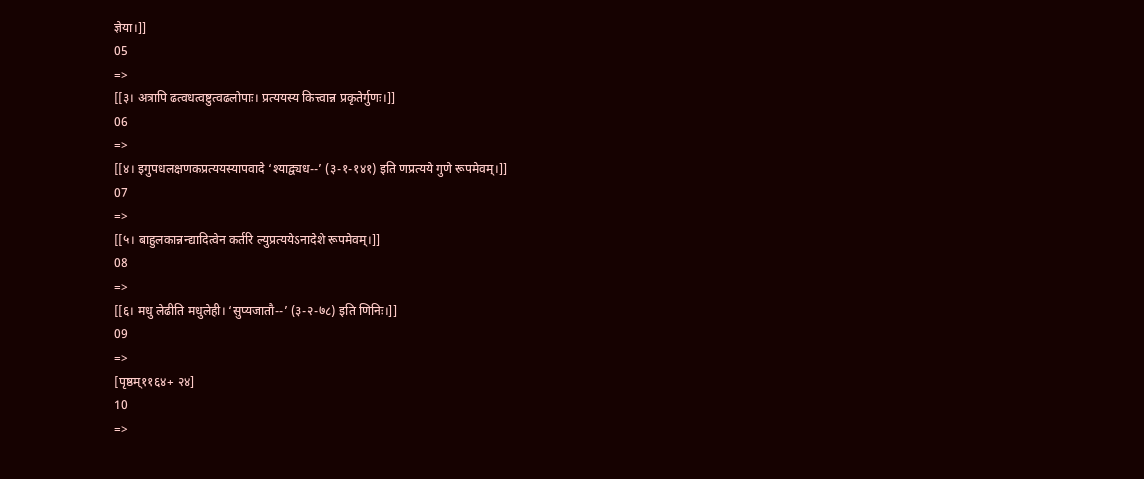ज्ञेया।]]
05
=>
[[३। अत्रापि ढत्वधत्वष्टुत्वढलोपाः। प्रत्ययस्य कित्त्वान्न प्रकृतेर्गुणः।]]
06
=>
[[४। इगुपधलक्षणकप्रत्ययस्यापवादे ‘श्याद्व्यध--’ (३-१-१४१) इति णप्रत्यये गुणे रूपमेवम्।]]
07
=>
[[५। बाहुलकान्नन्द्यादित्वेन कर्तरि ल्युप्रत्ययेऽनादेशे रूपमेवम्।]]
08
=>
[[६। मधु लेढीति मधुलेही। ‘सुप्यजातौ--’ (३-२-७८) इति णिनिः।]]
09
=>
[पृष्ठम्११६४+ २४]
10
=>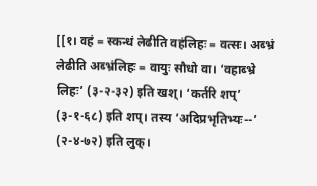[[१। वहं = स्कन्धं लेढीति वहंलिहः = वत्सः। अब्भ्रं लेढीति अब्भ्रंलिहः = वायुः सौधो वा। ‘वहाब्भ्रे लिहः’ (३-२-३२) इति खश्। ‘कर्तरि शप्’ (३-१-६८) इति शप्। तस्य ‘अदिप्रभृतिभ्यः--’ (२-४-७२) इति लुक्।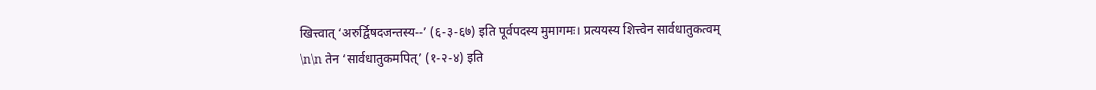खित्त्वात् ‘अरुर्द्विषदजन्तस्य--’ (६-३-६७) इति पूर्वपदस्य मुमागमः। प्रत्ययस्य शित्त्वेन सार्वधातुकत्वम्
\n\n तेन ‘सार्वधातुकमपित्’ (१-२-४) इति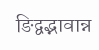ङिद्वद्भावान्न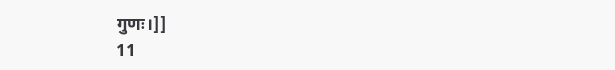गुणः।]]
11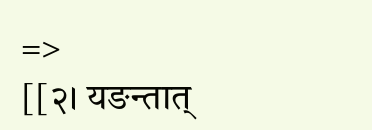=>
[[२। यङन्तात्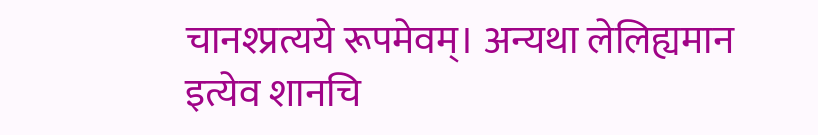चानश्प्रत्यये रूपमेवम्। अन्यथा लेलिह्यमान इत्येव शानचि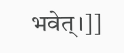भवेत्।]]